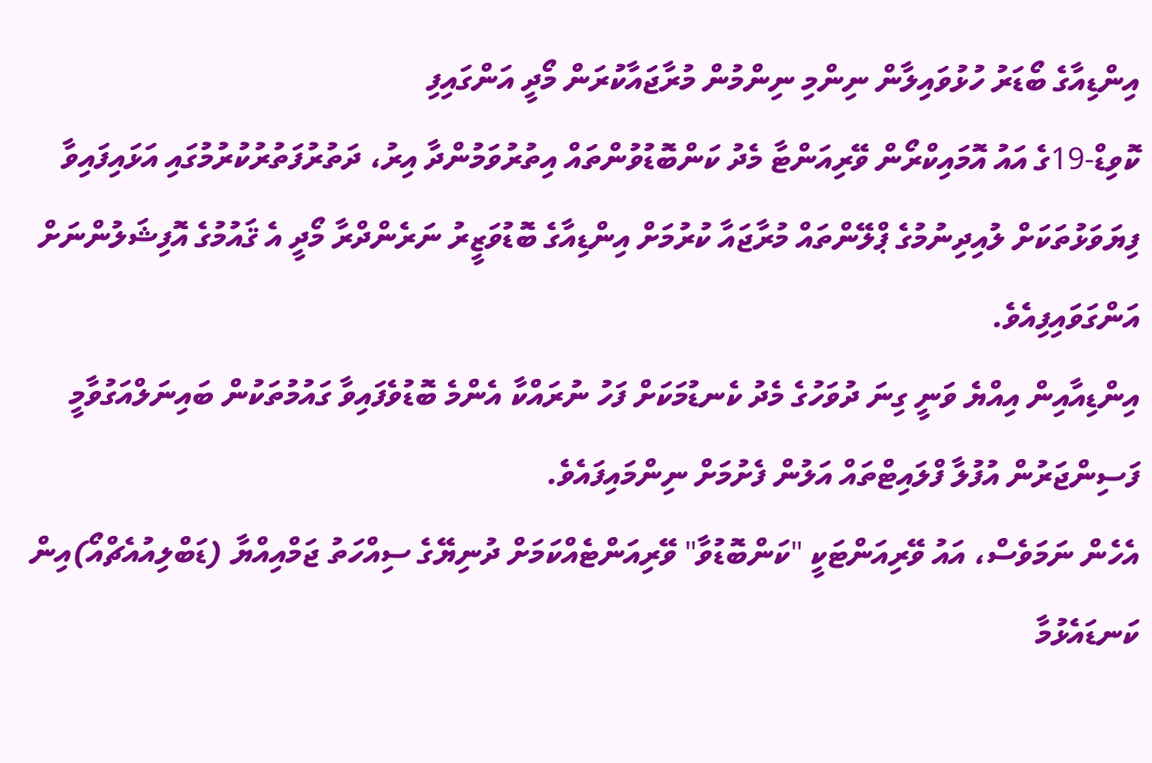އިންޑިއާގެ ބޯޑަރު ހުޅުވައިލާން ނިންމި ނިންމުން މުރާޖައާކުރަން މޯދީ އަންގައިފި
ކޮވިޑް-19ގެ އައު އޮމައިކްރޯން ވޭރިއަންޓާ މެދު ކަންބޮޑުވުންތައް އިތުރުވަމުންދާ އިރު، ދަތުރުފަތުރުކުރުމުގައި އަޅައިފައިވާ ފިޔަވަޅުތަކަށް ލުއިދިނުމުގެ ޕްލޭންތައް މުރާޖައާ ކުރުމަށް އިންޑިއާގެ ބޮޑުވަޒީރު ނަރެންދްރާ މޯދީ އެ ޤައުމުގެ އޮފިޝަލުންނަށް އަންގަވައިފިއެވެ.
އިންޑިއާއިން އިއްޔެ ވަނީ ގިނަ ދުވަހުގެ މެދު ކެނޑުމަކަށް ފަހު ނުރައްކާ އެންމެ ބޮޑުވެފައިވާ ގައުމުތަކުން ބައިނަލްއަގުވާމީ ފަސިންޖަރުން އުފުލާ ފްލައިޓްތައް އަލުން ފެށުމަށް ނިންމައިފައެވެ.
އެހެން ނަމަވެސް، އައު ވޭރިއަންޓަކީ "ކަންބޮޑުވާ" ވޭރިއަންޓެއްކަމަށް ދުނިޔޭގެ ސިއްހަތު ޖަމްއިއްޔާ (ޑަބްލިއުއެޗްއޯ)އިން ކަނޑައެޅުމާ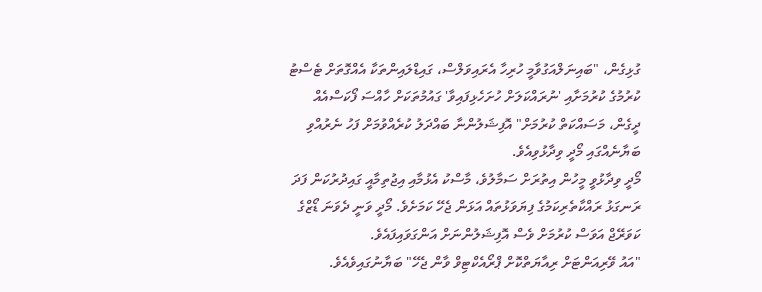ގުޅިގެން، "ބައިނަލްއަގުވާމީ ހުރިހާ އެރައިވަލްސް، ގައިޑްލައިންތަކާ އެއްގޮތަށް ޓެސްޓު ކުރުމުގެ ކުރުމަށާއި 'ނުރައްކަލަށް ހުށަހެޅިފައިވާ' ގައުމުތަކަށް ހާއްސަ ފޯކަސްއެއް ދީގެން، މަސައްކަތް ކުރުމަށް" އޮފިޝަލުންނާ ބައްދަލު ކުރެއްވުމަށް ފަހު ނެރުއްވި ބަޔާނެއްގައި މޯދީ ވިދާޅުވިއެވެ.
މޯދީ ވިދާޅުވީ މީހުން އިތުރަށް ސަމާލުވެ، މާސްކު އެޅުމާއި އިޖުތިމާއީ ގައިދުރުކަން ފަދަ ރަނގަޅު ރައްކާތެރިކަމުގެ ފިޔަވަޅުތައް އަޅަން ޖެހޭ ކަމަށެވެ. މޯދީ ވަނީ ދެވަނަ ޑޯޒްގެ ކަވަރޭޖް އަވަސް ކުރުމަށް ވެސް އޮފިޝަލުންނަށް އަންގަވައިފައެވެ.
"އައު ވޭރިއަންޓަށް ރިއާޔަތްކޮށް ޕްރޯއެކްޓިވް ވާން ޖެހޭ" ބަޔާނުގައިވެއެވެ.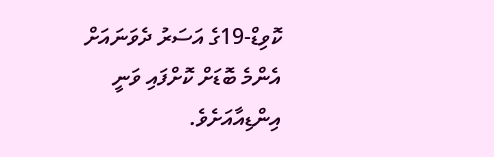ކޮވިޑް-19ގެ އަސަރު ދެވަނައަށް އެންމެ ބޮޑަށް ކޮށްފައި ވަނީ އިންޑިއާއަށެވެ.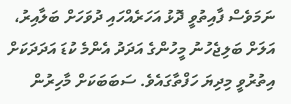ނަމަވެސް ފާއިތުވީ ދޮޅު އަހަރެއްހައި ދުވަހަށް ބަލާއިރު، އަލަށް ބަލިޖެހުނު މީހުންގެ އަދަދު އެންމެ ކުޑަ އަދަދަކަށް އިތުރުވީ މިދިޔަ ހަފްތާގައެވެ. ސަބަބަކަށް މާހިރުން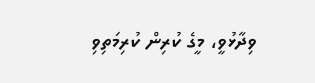ވިދާޅުވީ، މީގެ ކުރިން ކުރިމަތިވި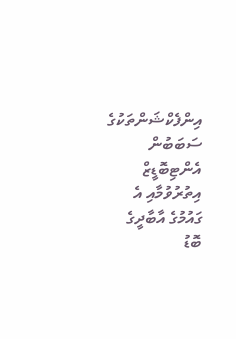އިންފެކްޝަންތަކުގެ ސަބަބުން އެންޓިބޮޑީޒް އިތުރުވުމާއި އެ ގައުމުގެ އާބާދީގެ ބޮޑު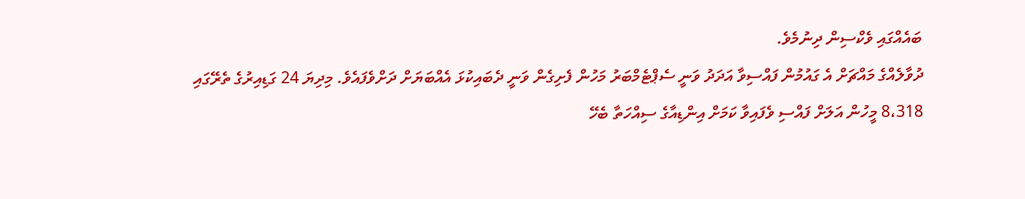ބައެއްގައި ވެކްސިން ދިނުމެވެ.
ދުވާލެއްގެ މައްޗަށް އެ ގައުމުން ފައްސިވާ އަދަދު ވަނީ ސެޕްޓެމްބަރު މަހުން ފެށިގެން ވަނީ ދެބައިކުޅަ އެއްބަޔަށް ދަށްވެފައެވެ. މިދިޔަ 24 ގަޑިއިރުގެ ތެރޭގައި 8،318 މީހުން އަލަށް ފައްސި ވެފައިވާ ކަމަށް އިންޑިއާގެ ސިއްހަތާ ބެހޭ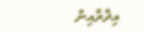އިދާރާއިން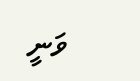ވަނީ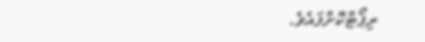ރިޕޯޓްކޮށްފައެވެ.